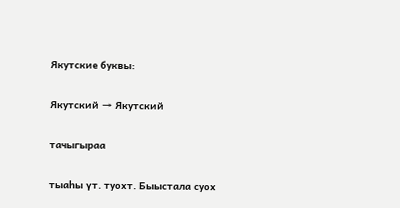Якутские буквы:

Якутский → Якутский

тачыгыраа

тыаһы үт. туохт. Быыстала суох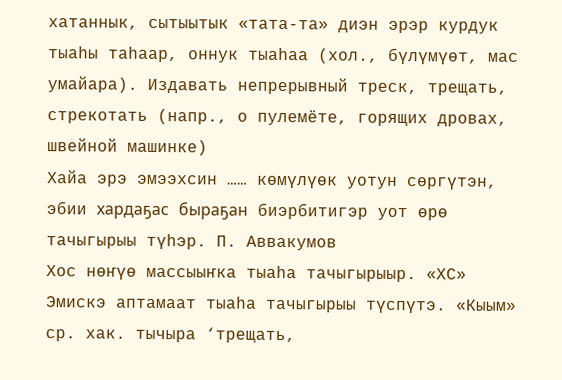хатаннык, сытыытык «тата-та» диэн эрэр курдук тыаһы таһаар, оннук тыаһаа (хол., бүлүмүөт, мас умайара). Издавать непрерывный треск, трещать, стрекотать (напр., о пулемёте, горящих дровах, швейной машинке)
Хайа эрэ эмээхсин …… көмүлүөк уотун сөргүтэн, эбии хардаҕас быраҕан биэрбитигэр уот өрө тачыгырыы түһэр. П. Аввакумов
Хос нөҥүө массыыҥка тыаһа тачыгырыыр. «ХС»
Эмискэ аптамаат тыаһа тачыгырыы түспүтэ. «Кыым»
ср. хак. тычыра ‘трещать,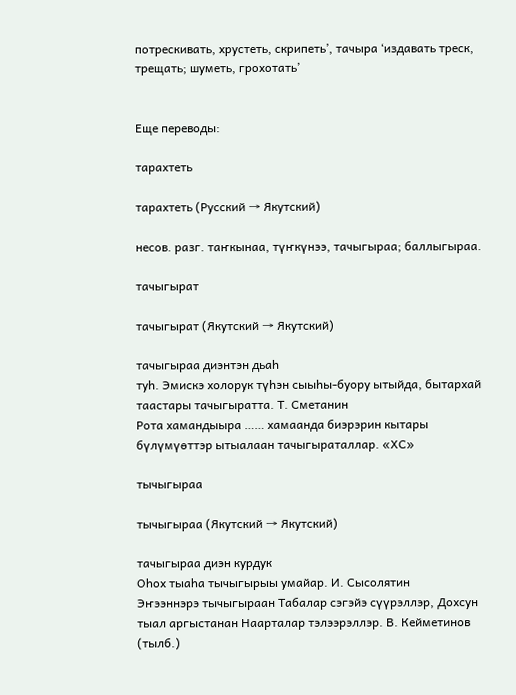потрескивать, хрустеть, скрипеть’, тачыра ‘издавать треск, трещать; шуметь, грохотать’


Еще переводы:

тарахтеть

тарахтеть (Русский → Якутский)

несов. разг. таҥкынаа, түҥкүнээ, тачыгыраа; баллыгыраа.

тачыгырат

тачыгырат (Якутский → Якутский)

тачыгыраа диэнтэн дьаһ
туһ. Эмискэ холорук түһэн сыыһы-буору ытыйда, бытархай таастары тачыгыратта. Т. Сметанин
Рота хамандыыра …… хамаанда биэрэрин кытары бүлүмүөттэр ытыалаан тачыгыраталлар. «ХС»

тычыгыраа

тычыгыраа (Якутский → Якутский)

тачыгыраа диэн курдук
Оһох тыаһа тычыгырыы умайар. И. Сысолятин
Эҥээннэрэ тычыгыраан Табалар сэгэйэ сүүрэллэр, Дохсун тыал аргыстанан Наарталар тэлээрэллэр. В. Кейметинов (тылб.)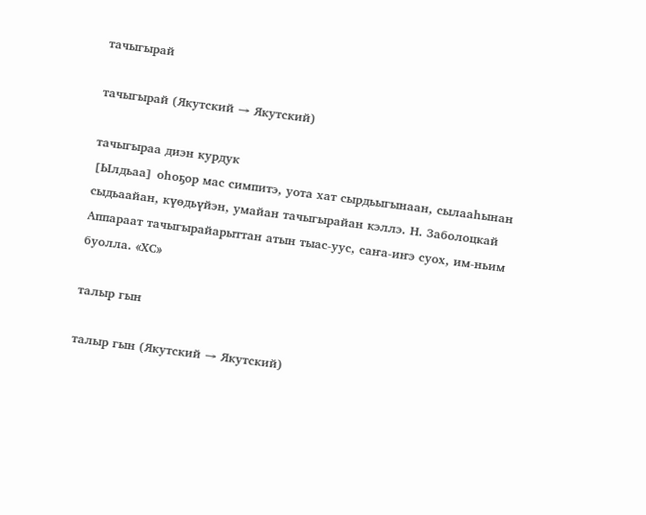тачыгырай

тачыгырай (Якутский → Якутский)

тачыгыраа диэн курдук
[Ылдьаа] оһоҕор мас симпитэ, уота хат сырдьыгынаан, сылааһынан сыдьаайан, күөдьүйэн, умайан тачыгырайан кэллэ. Н. Заболоцкай
Аппараат тачыгырайарыттан атын тыас-уус, саҥа-иҥэ суох, им-ньим буолла. «ХС»

талыр гын

талыр гын (Якутский → Якутский)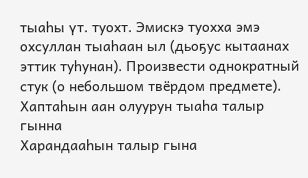тыаһы үт. туохт. Эмискэ туохха эмэ охсуллан тыаһаан ыл (дьоҕус кытаанах эттик туһунан). Произвести однократный стук (о небольшом твёрдом предмете). Хаптаһын аан олуурун тыаһа талыр гынна
Харандааһын талыр гына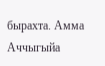бырахта. Амма Аччыгыйа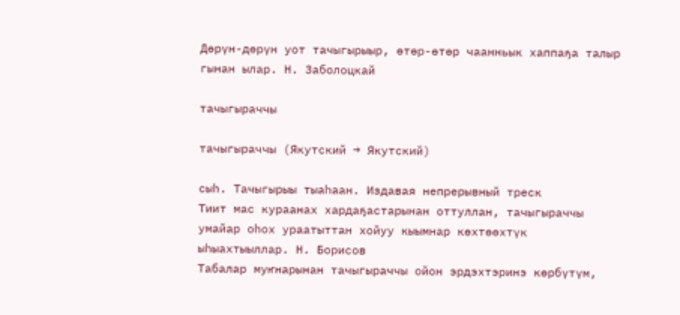Дөрүн-дөрүн уот тачыгырыыр, өтөр-өтөр чаанньык хаппаҕа талыр гынан ылар. Н. Заболоцкай

тачыгыраччы

тачыгыраччы (Якутский → Якутский)

сыһ. Тачыгырыы тыаһаан. Издавая непрерывный треск
Тиит мас кураанах хардаҕастарынан оттуллан, тачыгыраччы умайар оһох ураатыттан хойуу кыымнар көхтөөхтүк ыһыахтыыллар. Н. Борисов
Табалар муҥнарынан тачыгыраччы ойон эрдэхтэринэ көрбүтүм,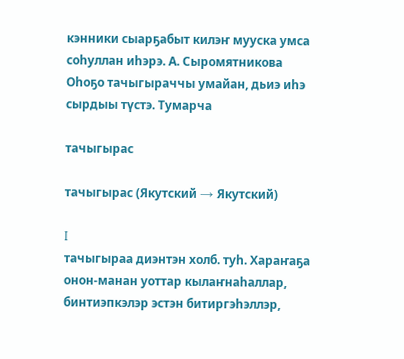кэнники сыарҕабыт килэҥ мууска умса соһуллан иһэрэ. А. Сыромятникова
Оһоҕо тачыгыраччы умайан, дьиэ иһэ сырдыы түстэ. Тумарча

тачыгырас

тачыгырас (Якутский → Якутский)

I
тачыгыраа диэнтэн холб. туһ. Хараҥаҕа онон-манан уоттар кылаҥнаһаллар, бинтиэпкэлэр эстэн битиргэһэллэр,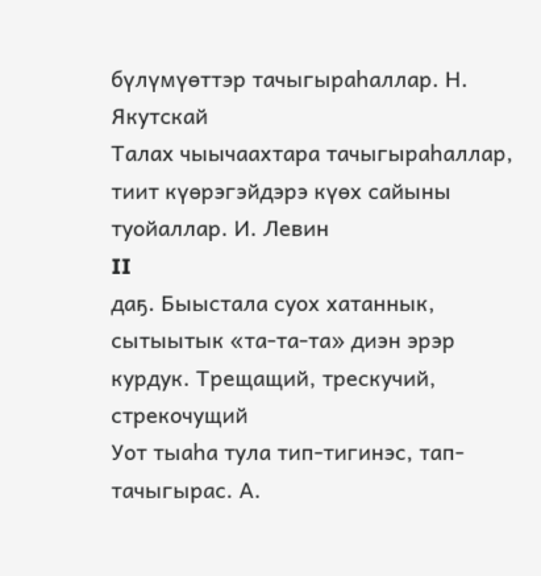бүлүмүөттэр тачыгыраһаллар. Н. Якутскай
Талах чыычаахтара тачыгыраһаллар, тиит күөрэгэйдэрэ күөх сайыны туойаллар. И. Левин
II
даҕ. Быыстала суох хатаннык, сытыытык «та-та-та» диэн эрэр курдук. Трещащий, трескучий, стрекочущий
Уот тыаһа тула тип-тигинэс, тап-тачыгырас. А.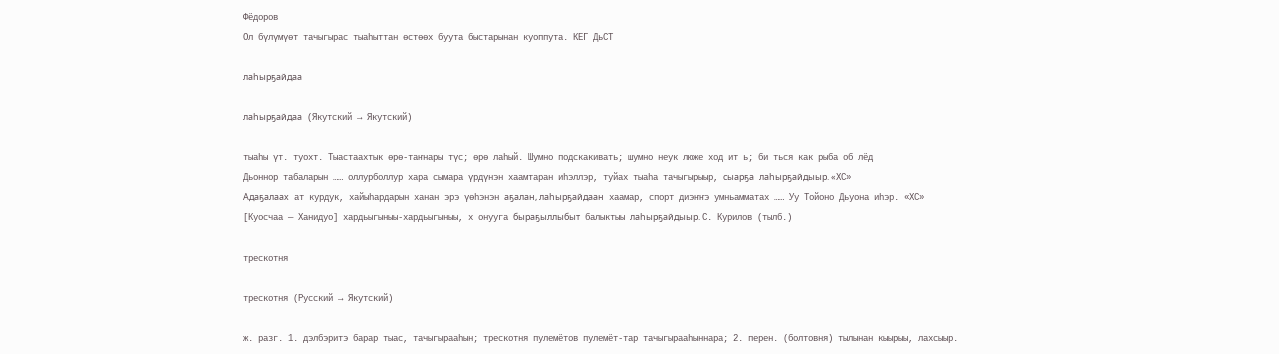Фёдоров
Ол бүлүмүөт тачыгырас тыаһыттан өстөөх буута быстарынан куоппута. КЕГ ДьСТ

лаһырҕайдаа

лаһырҕайдаа (Якутский → Якутский)

тыаһы үт. туохт. Тыастаахтык өрө-таҥнары түс; өрө лаһый. Шумно подскакивать; шумно неук люже ход ит ь; би ться как рыба об лёд
Дьоннор табаларын …… оллурболлур хара сымара үрдүнэн хаамтаран иһэллэр, туйах тыаһа тачыгырыыр, сыарҕа лаһырҕайдыыр. «ХС»
Адаҕалаах ат курдук, хайыһардарын ханан эрэ үөһэнэн аҕалан, лаһырҕайдаан хаамар, спорт диэҥҥэ умньамматах …… Уу Тойоно Дьуона иһэр. «ХС»
[Куосчаа — Ханидуо] хардьыгыныы-хардьыгыныы, х онууга быраҕыллыбыт балыктыы лаһырҕайдыыр. С. Курилов (тылб.)

трескотня

трескотня (Русский → Якутский)

ж. разг. 1. дэлбэритэ барар тыас, тачыгырааһын; трескотня пулемётов пулемёт-тар тачыгырааһыннара; 2. перен. (болтовня) тылынан кыырыы, лахсыыр.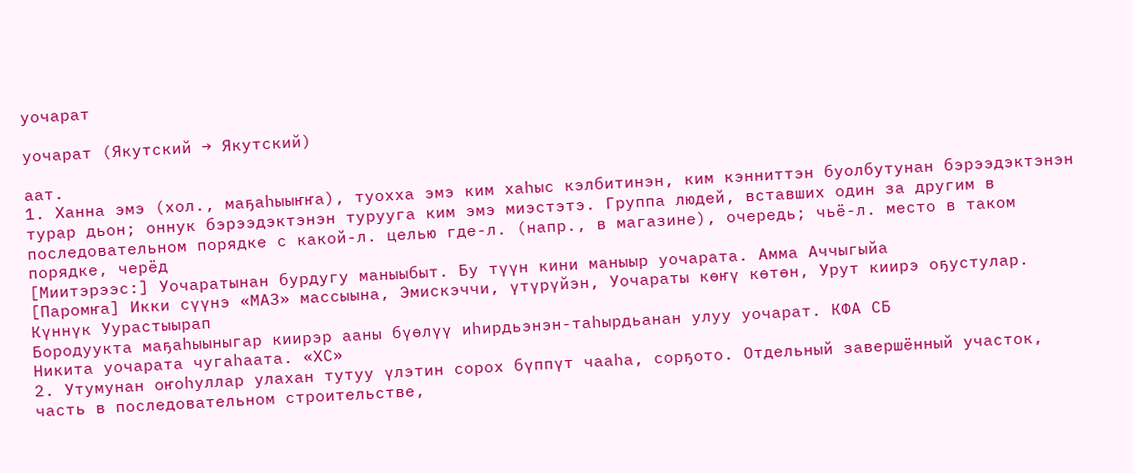уочарат

уочарат (Якутский → Якутский)

аат.
1. Ханна эмэ (хол., маҕаһыыҥҥа), туохха эмэ ким хаһыс кэлбитинэн, ким кэнниттэн буолбутунан бэрээдэктэнэн турар дьон; оннук бэрээдэктэнэн турууга ким эмэ миэстэтэ. Группа людей, вставших один за другим в последовательном порядке с какой-л. целью где-л. (напр., в магазине), очередь; чьё-л. место в таком порядке, черёд
[Миитэрээс:] Уочаратынан бурдугу маныыбыт. Бу түүн кини маныыр уочарата. Амма Аччыгыйа
[Паромҥа] Икки сүүнэ «МАЗ» массыына, Эмискэччи, үтүрүйэн, Уочараты көҥү көтөн, Урут киирэ оҕустулар. Күннүк Уурастыырап
Бородуукта маҕаһыыныгар киирэр ааны бүөлүү иһирдьэнэн-таһырдьанан улуу уочарат. КФА СБ
Никита уочарата чугаһаата. «ХС»
2. Утумунан оҥоһуллар улахан тутуу үлэтин сорох бүппүт чааһа, сорҕото. Отдельный завершённый участок, часть в последовательном строительстве,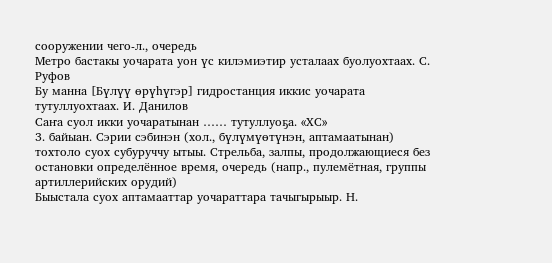сооружении чего-л., очередь
Метро бастакы уочарата уон үс килэмиэтир усталаах буолуохтаах. С. Руфов
Бу манна [Бүлүү өрүһүгэр] гидростанция иккис уочарата тутуллуохтаах. И. Данилов
Саҥа суол икки уочаратынан …… тутуллуоҕа. «ХС»
3. байыан. Сэрии сэбинэн (хол., бүлүмүөтүнэн, аптамаатынан) тохтоло суох субуруччу ытыы. Стрельба, залпы, продолжающиеся без остановки определённое время, очередь (напр., пулемётная, группы артиллерийских орудий)
Быыстала суох аптамааттар уочараттара тачыгырыыр. Н.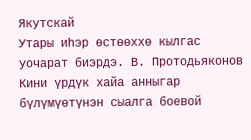Якутскай
Утары иһэр өстөөххө кылгас уочарат биэрдэ. В. Протодьяконов
Кини үрдүк хайа анныгар бүлүмүөтүнэн сыалга боевой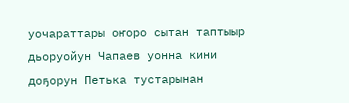уочараттары оҥоро сытан таптыыр дьоруойун Чапаев уонна кини доҕорун Петька тустарынан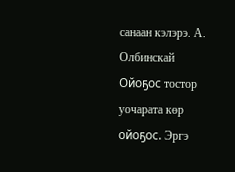санаан кэлэрэ. А. Олбинскай
Ойоҕос тостор уочарата көр ойоҕос. Эргэ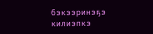бэкээринэҕэ килиэпкэ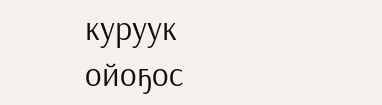куруук ойоҕос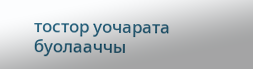тостор уочарата буолааччы